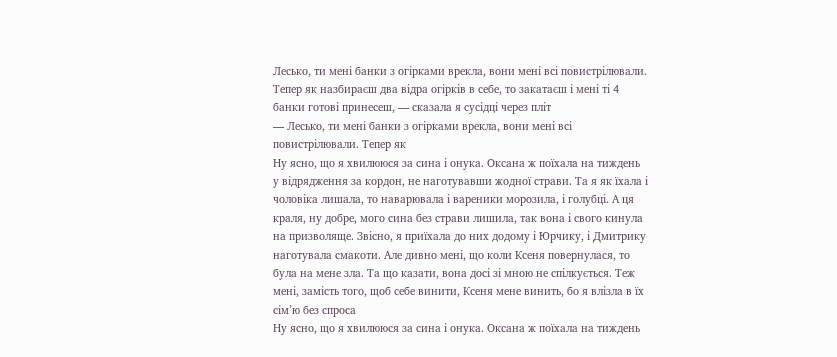Лесько, ти мені банки з огірками врекла, вони мені всі повистрілювали. Тепер як назбираєш два відра огірків в себе, то закатаєш і мені ті 4 банки готові принесеш, — сказала я сусідці через пліт
— Лесько, ти мені банки з огірками врекла, вони мені всі повистрілювали. Тепер як
Ну ясно, що я хвилююся за сина і онука. Оксана ж поїхала на тиждень у відрядження за кордон, не наготувавши жодної страви. Та я як їхала і чоловіка лишала, то наварювала і вареники морозила, і голубці. А ця краля, ну добре, мого сина без страви лишила, так вона і свого кинула на призволяще. Звісно, я приїхала до них додому і Юрчику, і Дмитрику наготувала смакоти. Але дивно мені, що коли Ксеня повернулася, то була на мене зла. Та що казати, вона досі зі мною не спілкується. Теж мені, замість того, щоб себе винити, Ксеня мене винить, бо я влізла в їх сім’ю без спроса
Ну ясно, що я хвилююся за сина і онука. Оксана ж поїхала на тиждень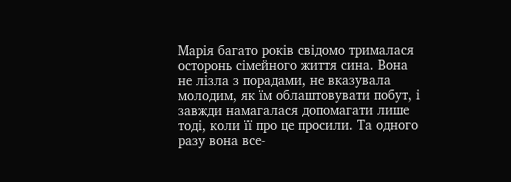Марія багато років свідомо трималася осторонь сімейного життя сина. Вона не лізла з порадами, не вказувала молодим, як їм облаштовувати побут, і завжди намагалася допомагати лише тоді, коли її про це просили. Та одного разу вона все-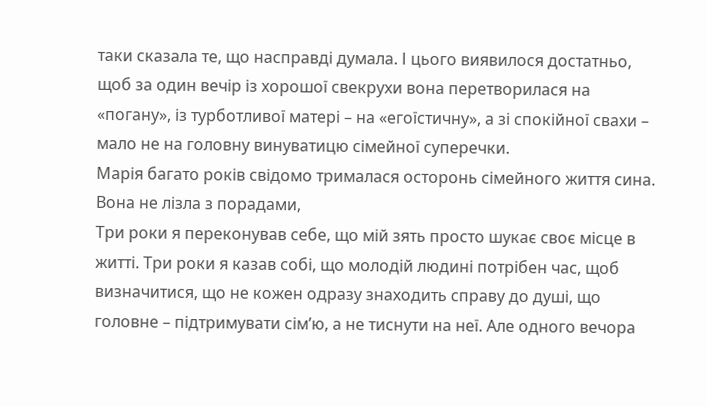таки сказала те, що насправді думала. І цього виявилося достатньо, щоб за один вечір із хорошої свекрухи вона перетворилася на «погану», із турботливої матері – на «егоїстичну», а зі спокійної свахи – мало не на головну винуватицю сімейної суперечки.
Марія багато років свідомо трималася осторонь сімейного життя сина. Вона не лізла з порадами,
Три роки я переконував себе, що мій зять просто шукає своє місце в житті. Три роки я казав собі, що молодій людині потрібен час, щоб визначитися, що не кожен одразу знаходить справу до душі, що головне – підтримувати сім’ю, а не тиснути на неї. Але одного вечора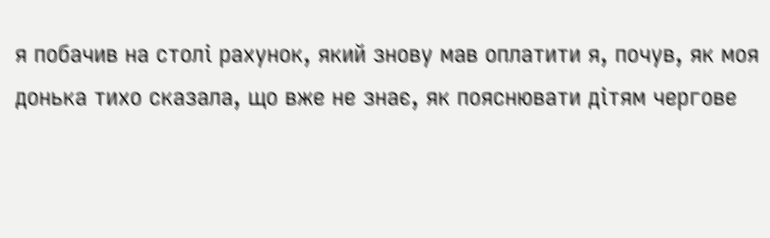я побачив на столі рахунок, який знову мав оплатити я, почув, як моя донька тихо сказала, що вже не знає, як пояснювати дітям чергове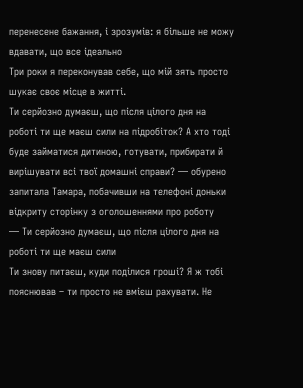перенесене бажання, і зрозумів: я більше не можу вдавати, що все ідеально
Три роки я переконував себе, що мій зять просто шукає своє місце в житті.
Ти серйозно думаєш, що після цілого дня на роботі ти ще маєш сили на підробіток? А хто тоді буде займатися дитиною, готувати, прибирати й вирішувати всі твої домашні справи? — обурено запитала Тамара, побачивши на телефоні доньки відкриту сторінку з оголошеннями про роботу
— Ти серйозно думаєш, що після цілого дня на роботі ти ще маєш сили
Ти знову питаєш, куди поділися гроші? Я ж тобі пояснював – ти просто не вмієш рахувати. Не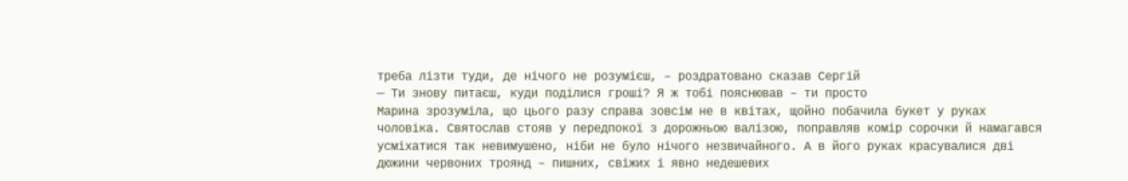треба лізти туди, де нічого не розумієш, – роздратовано сказав Сергій
— Ти знову питаєш, куди поділися гроші? Я ж тобі пояснював – ти просто
Марина зрозуміла, що цього разу справа зовсім не в квітах, щойно побачила букет у руках чоловіка. Святослав стояв у передпокої з дорожньою валізою, поправляв комір сорочки й намагався усміхатися так невимушено, ніби не було нічого незвичайного. А в його руках красувалися дві дюжини червоних троянд – пишних, свіжих і явно недешевих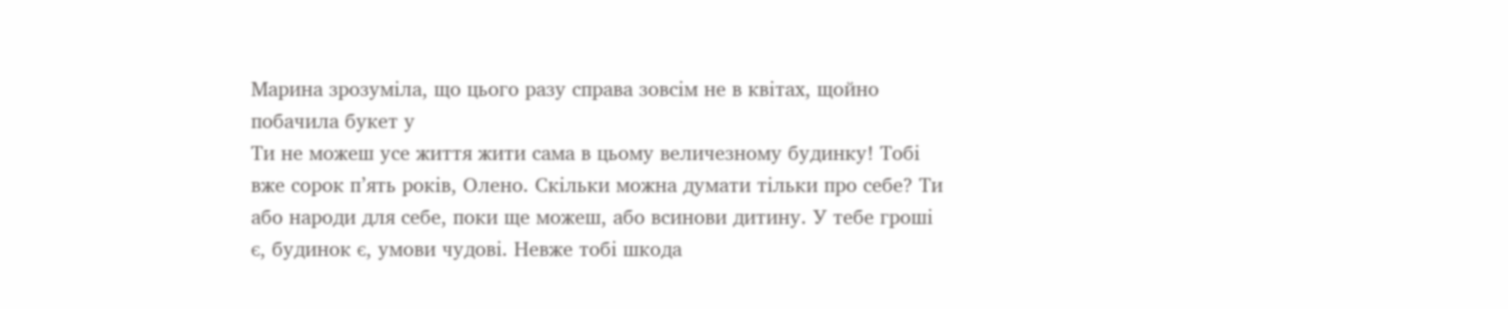Марина зрозуміла, що цього разу справа зовсім не в квітах, щойно побачила букет у
Ти не можеш усе життя жити сама в цьому величезному будинку! Тобі вже сорок п’ять років, Олено. Скільки можна думати тільки про себе? Ти або народи для себе, поки ще можеш, або всинови дитину. У тебе гроші є, будинок є, умови чудові. Невже тобі шкода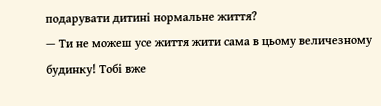подарувати дитині нормальне життя?
— Ти не можеш усе життя жити сама в цьому величезному будинку! Тобі вже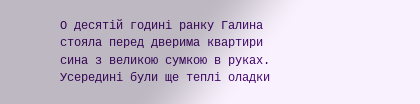О десятій годині ранку Галина стояла перед дверима квартири сина з великою сумкою в руках. Усередині були ще теплі оладки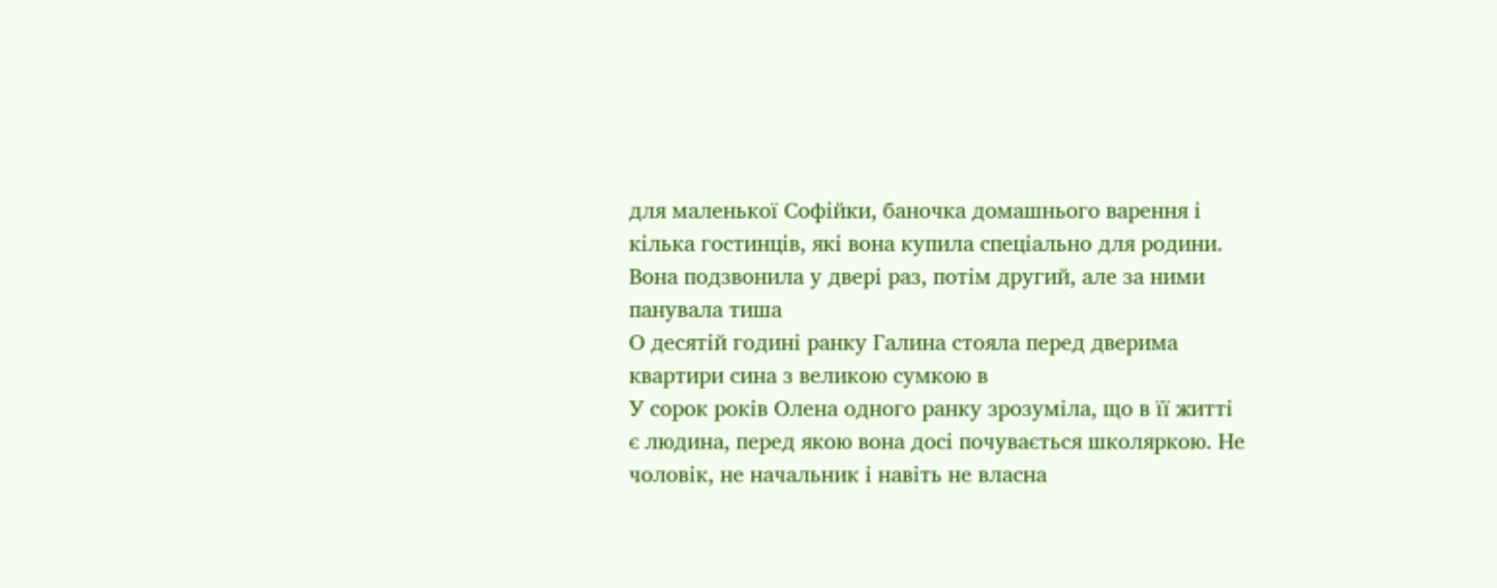для маленької Софійки, баночка домашнього варення і кілька гостинців, які вона купила спеціально для родини. Вона подзвонила у двері раз, потім другий, але за ними панувала тиша
О десятій годині ранку Галина стояла перед дверима квартири сина з великою сумкою в
У сорок років Олена одного ранку зрозуміла, що в її житті є людина, перед якою вона досі почувається школяркою. Не чоловік, не начальник і навіть не власна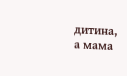дитина, а мама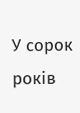У сорок років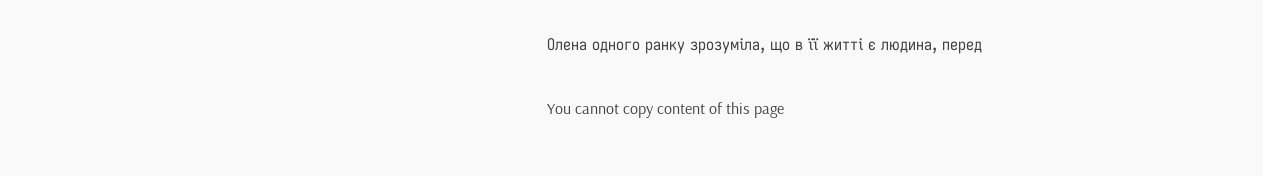Олена одного ранку зрозуміла, що в її житті є людина, перед

You cannot copy content of this page